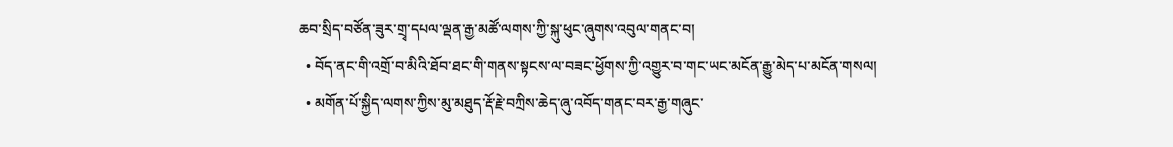ཆབ་སྲིད་བཙོན་ཟུར་གྲྭ་དཔལ་ལྡན་རྒྱ་མཚོ་ལགས་ཀྱི་སྐུ་ཕུང་ཞུགས་འབུལ་གནང་བ།
  • བོད་ནང་གི་འགྲོ་བ་མིའི་ཐོབ་ཐང་གི་གནས་སྟངས་ལ་བཟང་ཕྱོགས་ཀྱི་འགྱུར་བ་གང་ཡང་མངོན་རྒྱུ་མེད་པ་མངོན་གསལ།
  • མགོན་པོ་སྐྱིད་ལགས་ཀྱིས་མུ་མཐུད་རྡོ་རྗེ་བཀྲིས་ཆེད་ཞུ་འབོད་གནང་བར་རྒྱ་གཞུང་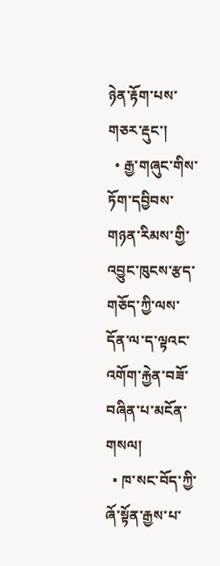ཉེན་རྟོག་པས་གཅར་རྡུང་།
  • རྒྱ་གཞུང་གིས་ཏོག་དབྱིབས་གཉན་རིམས་གྱི་འབྱུང་ཁུངས་རྩད་གཅོད་ཀྱི་ལས་དོན་ལ་ད་ལྟའང་འགོག་རྐྱེན་བཟོ་བཞིན་པ་མངོན་གསལ།
  • ཁ་སང་བོད་ཀྱི་ཞོ་སྟོན་རྒྱས་པ་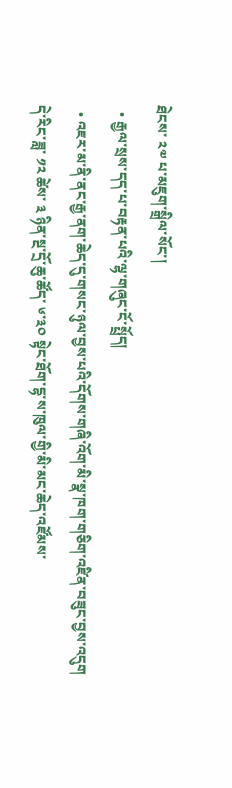ཐེངས་ ༢༧ པ་མཇུག་སྒྲིལ་སོང་།
  • རྒྱལ་སྲས་དད་པ་བརྟན་པའི་ལྷ་གཞུང་ངོ་སྤྲོད།
  • འཇར་མ་ནི་ནང་རྒྱ་ནག་ཆེད་དུ་གསང་ཉུལ་བྱས་པའི་དོགས་གཞི་འོག་མི་སྣ་ཁག་གཅིག་འཛིན་བཟུང་བྱས་འདུག
དེ་རིང་ཟླ་ ༡༢ ཚེས་ ༣ ཉིན་སྔ་དྲོ་ཆུ་ཚོད་ ༦་༣༠ སྟེང་ཐོག་དྷ་ས་ཁུལ་གྱི་མི་མང་ཆེད་འཛོམས་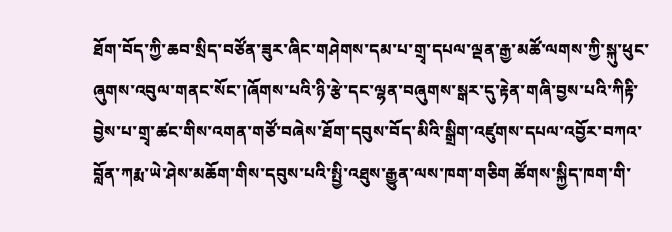ཐོག་བོད་ཀྱི་ཆབ་སྲིད་བཙོན་ཟུར་ཞིང་གཤེགས་དམ་པ་གྲྭ་དཔལ་ལྡན་རྒྱ་མཚོ་ལགས་ཀྱི་སྐུ་ཕུང་ཞུགས་འབུལ་གནང་སོང་།ཞོགས་པའི་ཉི་རྩེ་དང་ལྷན་བཞུགས་སྒར་དུ་རྟེན་གཞི་བྱས་པའི་ཀིརྟི་བྱེས་པ་གྲྭ་ཚང་གིས་འགན་གཙོ་བཞེས་ཐོག་དབུས་བོད་མིའི་སྒྲིག་འཛུགས་དཔལ་འབྱོར་བཀའ་བློན་ཀརྨ་ཡེ་ཤེས་མཆོག་གིས་དབུས་པའི་སྤྱི་འཐུས་རྒྱུན་ལས་ཁག་གཅིག ཚོགས་སྐྱིད་ཁག་གི་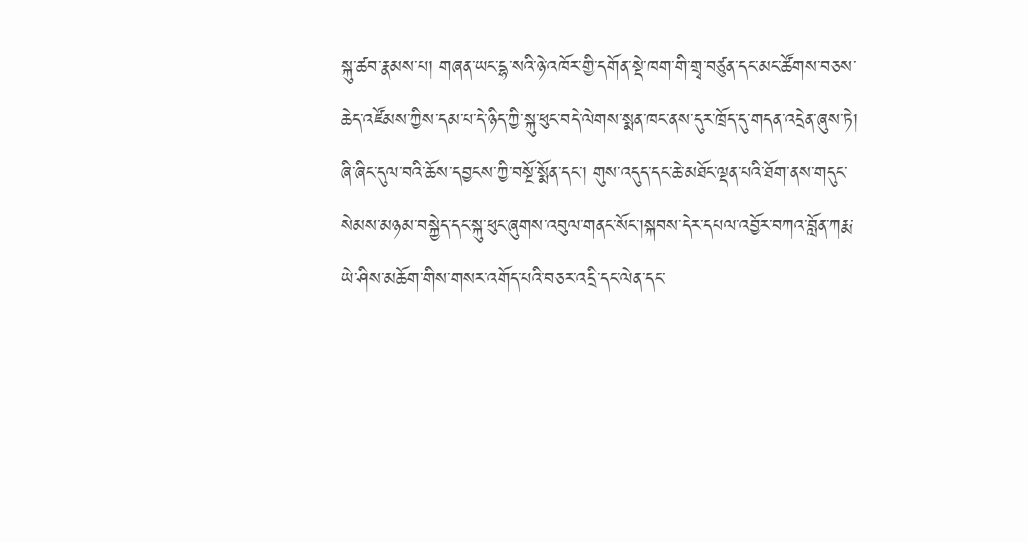སྐུ་ཚབ་རྣམས་པ། གཞན་ཡང་དྷ་སའི་ཉེ་འཁོར་གྱི་དགོན་སྡེ་ཁག་གི་གྲྭ་བཙུན་དང་མང་ཚོགས་བཅས་ཆེད་འཛོམས་ཀྱིས་དམ་པ་དེ་ཉིད་ཀྱི་སྐུ་ཕུང་བདེ་ལེགས་སྨན་ཁང་ནས་དུར་ཁྲོད་དུ་གདན་འདྲེན་ཞུས་ཏེ། ཞི་ཞིང་དུལ་བའི་ཆོས་དབྱངས་ཀྱི་བསྔོ་སྨོན་དང་། གུས་འདུད་དང་ཆེ་མཐོང་ལྡན་པའི་ཐོག་ནས་གདུང་སེམས་མཉམ་བསྐྱེད་དང་སྐུ་ཕུང་ཞུགས་འབུལ་གནང་སོང་།སྐབས་དེར་དཔལ་འབྱོར་བཀའ་བློན་ཀརྨ་ཡེ་ཤིས་མཆོག་གིས་གསར་འགོད་པའི་བཅར་འདྲི་དང་ལེན་དང་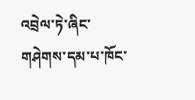འབྲེལ་ཏེ་ཞིང་གཤེགས་དམ་པ་ཁོང་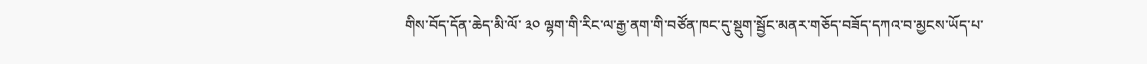གིས་བོད་དོན་ཆེད་མི་ལོ་ ༣༠ ལྷག་གི་རིང་ལ་རྒྱ་ནག་གི་བཙོན་ཁང་དུ་སྡུག་སྦྱོང་མནར་གཅོད་བཟོད་དཀའ་བ་མྱངས་ཡོད་པ་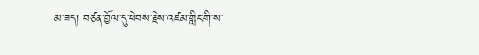མ་ཟད། བཙན་བྱོལ་དུ་ཕེབས་རྗེས་འཛམ་གླིང་གི་ས་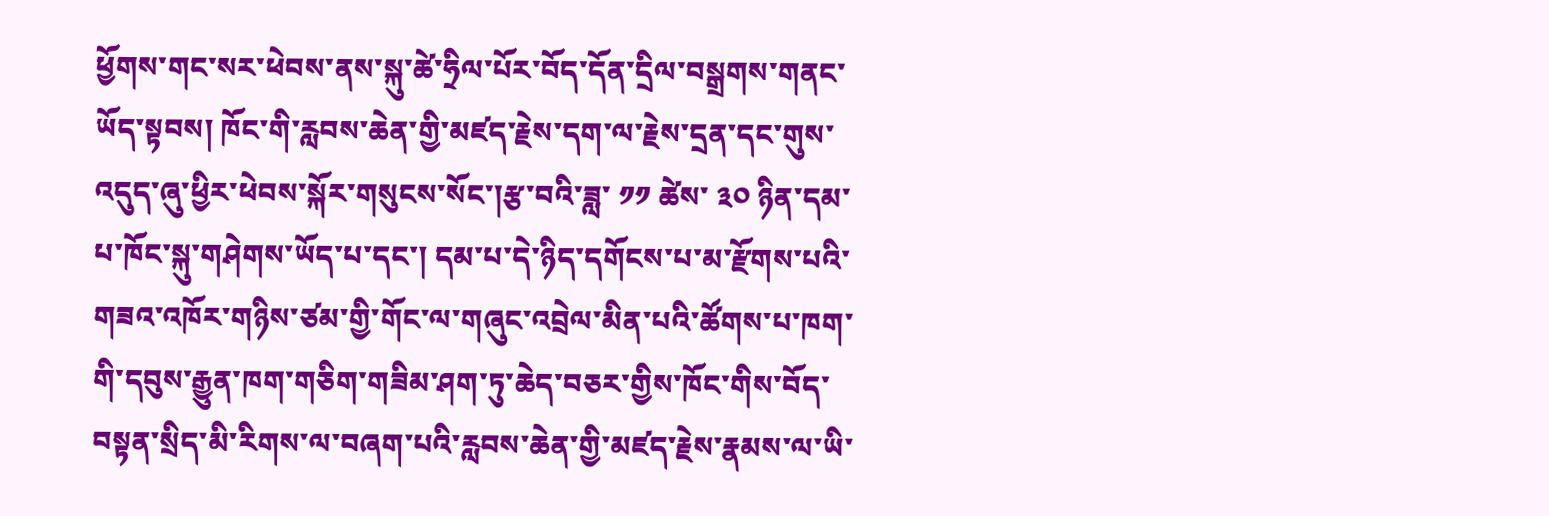ཕྱོགས་གང་སར་ཕེབས་ནས་སྐུ་ཚེ་ཧྲིལ་པོར་བོད་དོན་དྲིལ་བསྒྲགས་གནང་ཡོད་སྟབས། ཁོང་གི་རླབས་ཆེན་གྱི་མཛད་རྗེས་དག་ལ་རྗེས་དྲན་དང་གུས་འདུད་ཞུ་ཕྱིར་ཕེབས་སྐོར་གསུངས་སོང་།རྩ་བའི་ཟླ་ ༡༡ ཚེས་ ༣༠ ཉིན་དམ་པ་ཁོང་སྐུ་གཤེགས་ཡོད་པ་དང་། དམ་པ་དེ་ཉིད་དགོངས་པ་མ་རྫོགས་པའི་གཟའ་འཁོར་གཉིས་ཙམ་གྱི་གོང་ལ་གཞུང་འབྲེལ་མིན་པའི་ཚོགས་པ་ཁག་གི་དབུས་རྒྱུན་ཁག་གཅིག་གཟིམ་ཤག་ཏུ་ཆེད་བཅར་གྱིས་ཁོང་གིས་བོད་བསྟན་སྲིད་མི་རིགས་ལ་བཞག་པའི་རླབས་ཆེན་གྱི་མཛད་རྗེས་རྣམས་ལ་ཡི་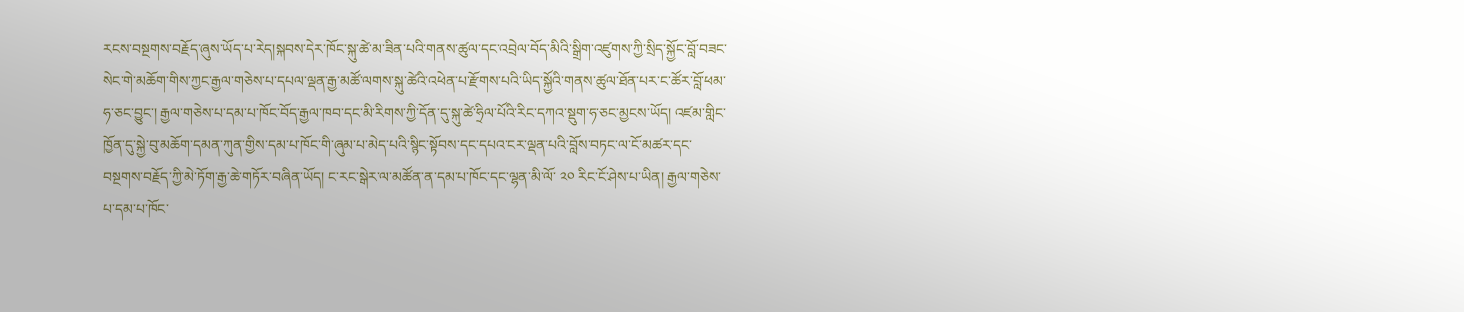རངས་བསྔགས་བརྗོད་ཞུས་ཡོད་པ་རེད།སྐབས་དེར་ཁོང་སྐུ་ཚེ་མ་ཟིན་པའི་གནས་ཚུལ་དང་འབྲེལ་བོད་མིའི་སྒྲིག་འཛུགས་ཀྱི་སྲིད་སྐྱོང་བློ་བཟང་སེང་གེ་མཆོག་གིས་ཀྱང་རྒྱལ་གཅེས་པ་དཔལ་ལྡན་རྒྱ་མཚོ་ལགས་སྐུ་ཚེའི་འཕེན་པ་རྫོགས་པའི་ཡིད་སྐྱོའི་གནས་ཚུལ་ཐོན་པར་ང་ཚོར་བློ་ཕམ་ཧ་ཅང་བྱུང་། རྒྱལ་གཅེས་པ་དམ་པ་ཁོང་བོད་རྒྱལ་ཁབ་དང་མི་རིགས་ཀྱི་དོན་དུ་སྐུ་ཚེ་ཧྲིལ་པོའི་རིང་དཀའ་སྡུག་ཧ་ཅང་མྱངས་ཡོད། འཛམ་གླིང་ཁྱོན་དུ་སྐྱེ་བུ་མཆོག་དམན་ཀུན་གྱིས་དམ་པ་ཁོང་གི་ཞུམ་པ་མེད་པའི་སྙིང་སྟོབས་དང་དཔའ་ངར་ལྡན་པའི་བློས་བཏང་ལ་ངོ་མཚར་དང་བསྔགས་བརྗོད་ཀྱི་མེ་ཏོག་རྒྱ་ཆེ་གཏོར་བཞིན་ཡོད། ང་རང་སྒེར་ལ་མཚོན་ན་དམ་པ་ཁོང་དང་ལྷན་མི་ལོ་ ༢༠ རིང་ངོ་ཤེས་པ་ཡིན། རྒྱལ་གཅེས་པ་དམ་པ་ཁོང་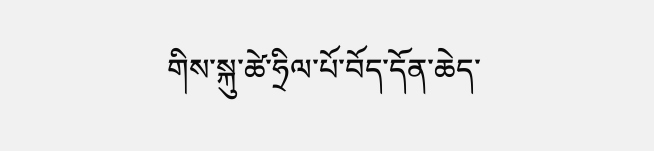གིས་སྐུ་ཚེ་ཧྲིལ་པོ་བོད་དོན་ཆེད་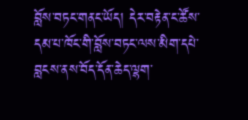བློས་བཏང་གནང་ཡོད། དེར་བརྟེན་ང་ཚོས་དམ་པ་ཁོང་གི་བློས་བཏང་ལས་མིག་དཔེ་བླངས་ནས་བོད་དོན་ཆེད་ལྷག་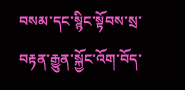བསམ་དང་སྙིང་སྟོབས་སྲ་བརྟན་རྒྱུན་སྐྱོང་འོག་བོད་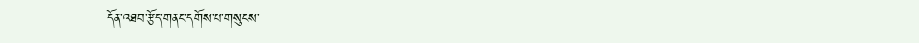དོན་འཐབ་རྩོད་གནང་དགོས་པ་གསུངས་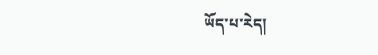ཡོད་པ་རེད།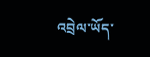འབྲེལ་ཡོད་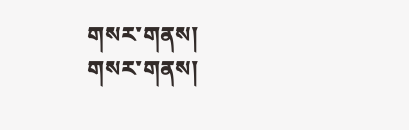གསར་གནས།
གསར་གནས།